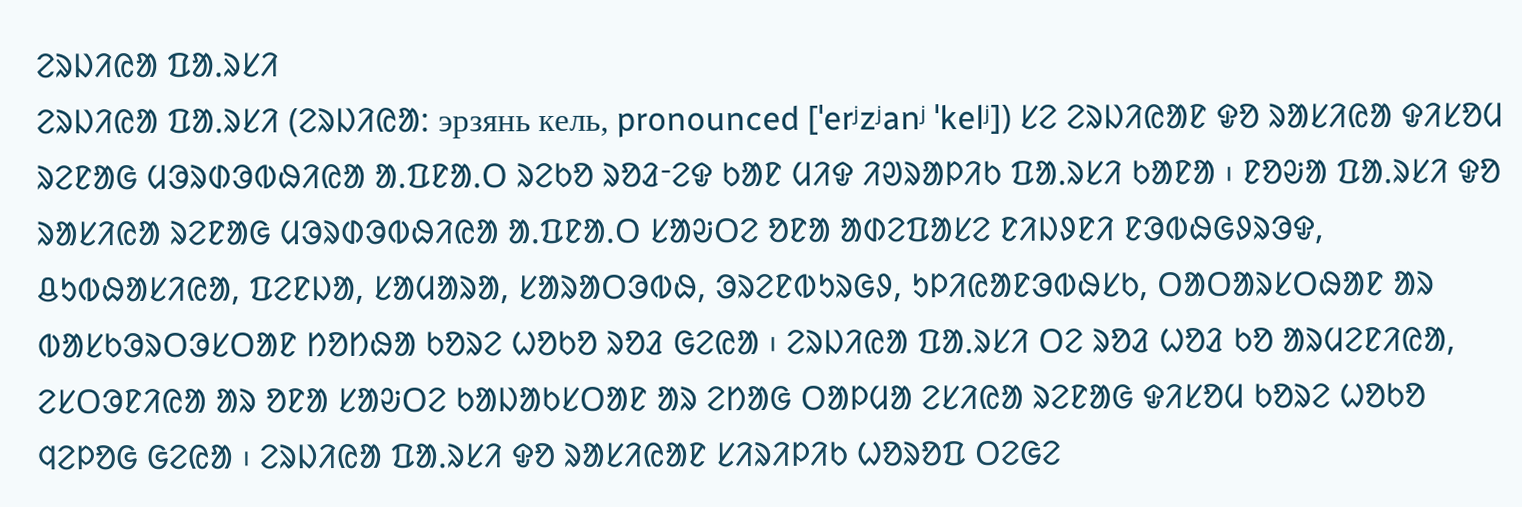ᱮᱨᱡᱤᱭᱟ ᱯᱟᱹᱨᱥᱤ
ᱮᱨᱡᱤᱭᱟ ᱯᱟᱹᱨᱥᱤ (ᱮᱨᱡᱤᱭᱟ: эрзянь кель, pronounced [ˈerʲzʲanʲ ˈkelʲ]) ᱥᱮ ᱮᱨᱡᱤᱭᱟᱱ ᱫᱚ ᱨᱟᱥᱤᱭᱟ ᱫᱤᱥᱚᱢ ᱨᱮᱱᱟᱜ ᱢᱳᱨᱰᱳᱵᱷᱤᱭᱟ ᱟᱹᱯᱱᱟᱹᱛ ᱨᱮᱠᱚ ᱨᱚᱲᱼᱮᱫ ᱠᱟᱱ ᱢᱤᱫ ᱤᱣᱨᱟᱞᱤᱠ ᱯᱟᱹᱨᱥᱤ ᱠᱟᱱᱟ ᱾ ᱱᱚᱶᱟ ᱯᱟᱹᱨᱥᱤ ᱫᱚ ᱨᱟᱥᱤᱭᱟ ᱨᱮᱱᱟᱜ ᱢᱳᱨᱰᱳᱵᱷᱤᱭᱟ ᱟᱹᱯᱱᱟᱹᱛ ᱥᱟᱶᱛᱮ ᱚᱱᱟ ᱟᱰᱮᱯᱟᱥᱮ ᱱᱤᱡᱽᱱᱤ ᱱᱳᱵᱷᱜᱽᱨᱳᱫ, ᱪᱩᱵᱷᱟᱥᱤᱭᱟ, ᱯᱮᱱᱡᱟ, ᱥᱟᱢᱟᱨᱟ, ᱥᱟᱨᱟᱛᱳᱵᱷ, ᱳᱨᱮᱱᱵᱩᱨᱜᱽ, ᱩᱞᱤᱭᱟᱱᱳᱵᱷᱥᱠ, ᱛᱟᱛᱟᱨᱥᱛᱷᱟᱱ ᱟᱨ ᱵᱟᱥᱠᱳᱨᱛᱳᱥᱛᱟᱱ ᱴᱚᱴᱷᱟ ᱠᱚᱨᱮ ᱦᱚᱠᱚ ᱨᱚᱲ ᱜᱮᱭᱟ ᱾ ᱮᱨᱡᱤᱭᱟ ᱯᱟᱹᱨᱥᱤ ᱛᱮ ᱨᱚᱲ ᱦᱚᱲ ᱠᱚ ᱟᱨᱢᱮᱱᱤᱭᱟ, ᱮᱥᱛᱳᱱᱤᱭᱟ ᱟᱨ ᱚᱱᱟ ᱥᱟᱶᱛᱮ ᱠᱟᱡᱟᱠᱥᱛᱟᱱ ᱟᱨ ᱮᱴᱟᱜ ᱛᱟᱞᱢᱟ ᱮᱥᱤᱭᱟ ᱨᱮᱱᱟᱜ ᱫᱤᱥᱚᱢ ᱠᱚᱨᱮ ᱦᱚᱠᱚ ᱧᱮᱞᱚᱜ ᱜᱮᱭᱟ ᱾ ᱮᱨᱡᱤᱭᱟ ᱯᱟᱹᱨᱥᱤ ᱫᱚ ᱨᱟᱥᱤᱭᱟᱱ ᱥᱤᱨᱤᱞᱤᱠ ᱦᱚᱨᱚᱯ ᱛᱮᱜᱮ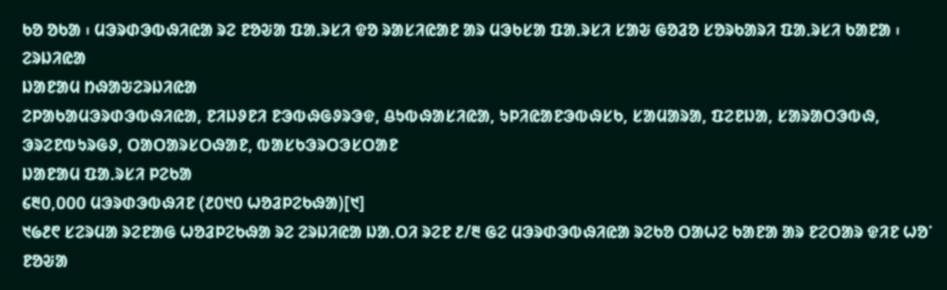ᱠᱚ ᱚᱠᱟ ᱾ ᱢᱳᱨᱰᱳᱵᱷᱤᱭᱟ ᱨᱮ ᱱᱚᱶᱟ ᱯᱟᱹᱨᱥᱤ ᱫᱚ ᱨᱟᱥᱤᱭᱟᱱ ᱟᱨ ᱢᱳᱠᱥᱟ ᱯᱟᱹᱨᱥᱤ ᱥᱟᱶ ᱜᱚᱲᱚ ᱥᱚᱨᱠᱟᱨᱤ ᱯᱟᱹᱨᱥᱤ ᱠᱟᱱᱟ ᱾
ᱮᱨᱡᱤᱭᱟ
ᱡᱟᱱᱟᱢ ᱴᱷᱟᱶᱮᱨᱡᱤᱭᱟ
ᱮᱞᱟᱠᱟᱢᱳᱨᱰᱳᱵᱷᱤᱭᱟ, ᱱᱤᱡᱽᱱᱤ ᱱᱳᱵᱷᱜᱽᱨᱳᱫ, ᱪᱩᱵᱷᱟᱥᱤᱭᱟ, ᱩᱞᱤᱭᱟᱱᱳᱵᱷᱥᱠ, ᱥᱟᱢᱟᱨᱟ, ᱯᱮᱱᱡᱟ, ᱥᱟᱨᱟᱛᱳᱵᱷ, ᱳᱨᱮᱱᱵᱩᱨᱜᱽ, ᱛᱟᱛᱟᱨᱥᱛᱷᱟᱱ, ᱵᱟᱥᱠᱳᱨᱛᱳᱥᱛᱟᱱ
ᱡᱟᱱᱟᱢ ᱯᱟᱹᱨᱥᱤ ᱞᱮᱠᱟ
᱔᱓᱐,᱐᱐᱐ ᱢᱳᱨᱰᱳᱵᱷᱤᱱ (᱒᱐᱑᱐ ᱦᱚᱲᱞᱮᱠᱷᱟ)[᱑]
᱑᱙᱒᱖ ᱥᱮᱨᱢᱟ ᱨᱮᱱᱟᱜ ᱦᱚᱲᱞᱮᱠᱷᱟ ᱨᱮ ᱮᱨᱡᱤᱭᱟ ᱡᱟᱹᱛᱤ ᱨᱮᱱ ᱒/᱓ ᱜᱮ ᱢᱳᱨᱰᱳᱵᱷᱤᱭᱟ ᱨᱮᱠᱚ ᱛᱟᱦᱮ ᱠᱟᱱᱟ ᱟᱨ ᱱᱮᱛᱟᱨ ᱫᱤᱱ ᱦᱚᱸ ᱱᱚᱶᱟ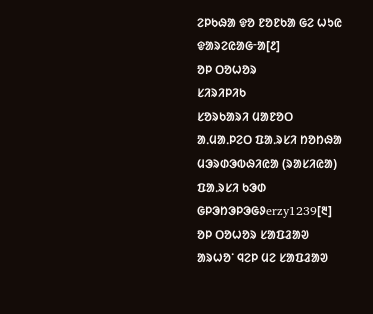ᱮᱞᱠᱷᱟ ᱫᱚ ᱱᱚᱱᱠᱟ ᱜᱮ ᱦᱩᱭ ᱫᱟᱨᱮᱭᱟᱜᱼᱟ[᱒]
ᱚᱞ ᱛᱚᱦᱚᱨ
ᱥᱤᱨᱤᱞᱤᱠ
ᱥᱚᱨᱠᱟᱨᱤ ᱢᱟᱱᱚᱛ
ᱟᱹᱢᱟᱹᱞᱮᱛ ᱯᱟᱹᱨᱥᱤ ᱴᱚᱴᱷᱟ
ᱢᱳᱨᱰᱳᱵᱷᱤᱭᱟ (ᱨᱟᱥᱤᱭᱟ)
ᱯᱟᱹᱨᱥᱤ ᱠᱳᱰ
ᱜᱞᱳᱴᱳᱞᱳᱜᱽerzy1239[᱓]
ᱚᱞ ᱛᱚᱦᱚᱨ ᱥᱟᱯᱲᱟᱣ
ᱟᱨᱦᱚᱸ ᱧᱮᱞ ᱢᱮ ᱥᱟᱯᱲᱟᱣ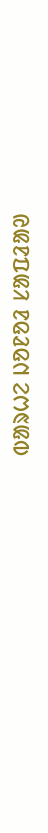ᱵᱟᱨᱦᱮ ᱡᱚᱱᱚᱲ ᱥᱟᱯᱲᱟᱣ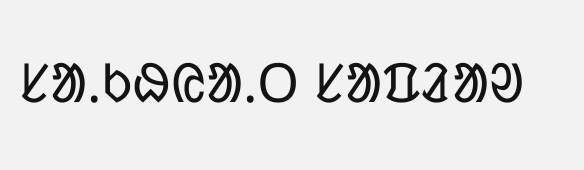ᱥᱟᱹᱠᱷᱭᱟᱹᱛ ᱥᱟᱯᱲᱟᱣ